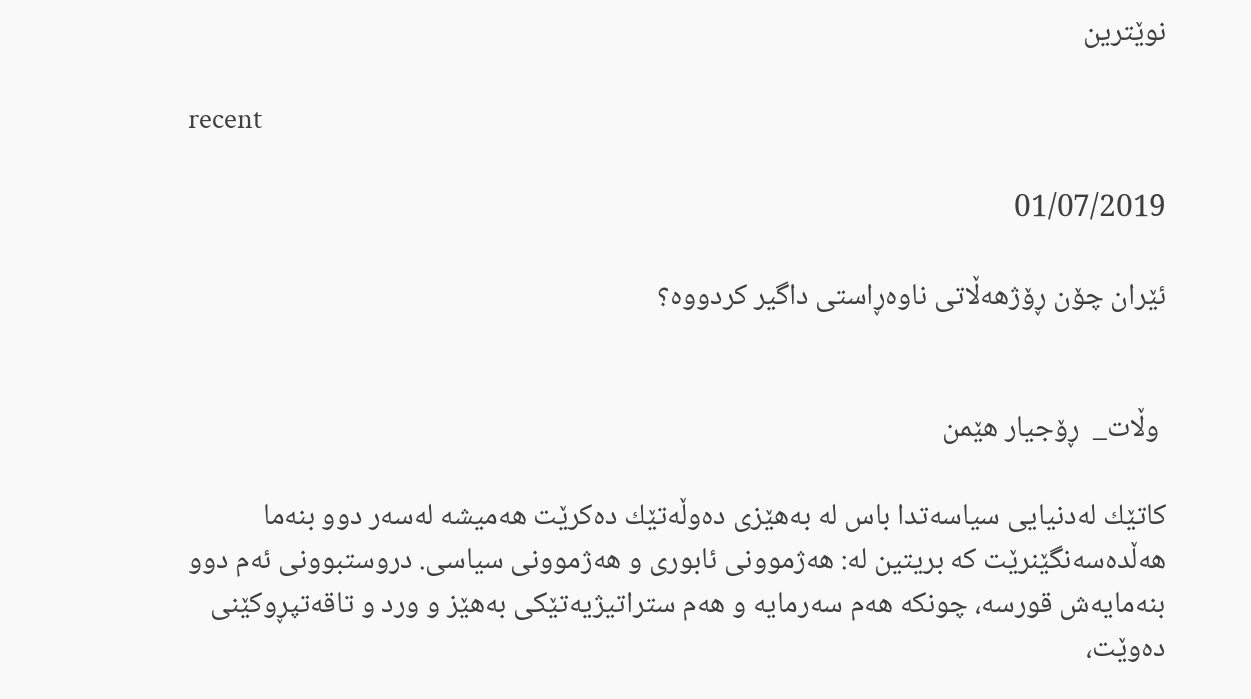نوێترین

recent

01/07/2019

ئێران چۆن ڕۆژهه‌ڵاتى ناوه‌ڕاستى داگیر كردووه‌؟


 وڵات_  ڕۆجیار هێمن

كاتێك له‌دنیایى سیاسه‌تدا باس له‌ به‌هێزى ده‌وڵه‌تێك ده‌كرێت هه‌میشه‌ له‌سه‌ر دوو بنه‌ما هه‌ڵده‌سه‌نگێنرێت كه‌ بریتین له‌: هه‌ژموونى ئابورى و هه‌ژموونى سیاسى. دروستبوونى ئه‌م دوو بنه‌مایه‌ش قورسه‌، چونكه‌ هه‌م سه‌رمایه‌ و هه‌م ستراتیژیه‌تێكى به‌هێز و ورد و تاقه‌تپڕوكێنى ده‌وێت،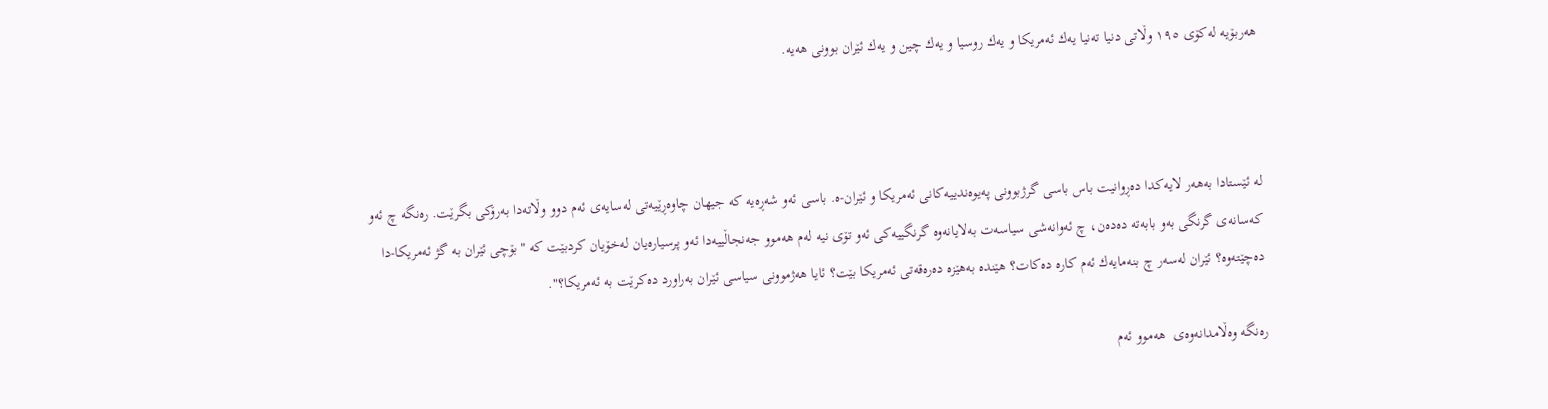هه‌ربۆیه‌ له‌كۆى ١٩٥ وڵاتى دنیا ته‌نیا یه‌ك ئه‌مریكا و یه‌ك روسیا و یه‌ك چین و یه‌ك ئێران بوونى هه‌یه‌.



له‌ ئێستادا به‌هه‌ر لایه‌كدا ده‌ڕوانیت باس باسى گرژبوونى په‌یوه‌ندییه‌كانى ئه‌مریكا و ئێران-ه‌. باسى ئه‌و شه‌ڕه‌یه‌ كه‌ جیهان چاوه‌ڕێیه‌تى له‌سایه‌ى ئه‌م دوو وڵاته‌دا به‌رۆكى بگرێت. ره‌نگه‌ چ ئه‌و كه‌سانه‌ى گرنگى به‌و بابه‌ته‌ ده‌ده‌ن، چ ئه‌وانه‌شى سیاسه‌ت به‌لایانه‌وه‌ گرنگییه‌كى ئه‌و تۆى نیه‌ له‌م هه‌موو جه‌نجاڵییه‌دا ئه‌و پرسیاره‌یان له‌خۆیان كردبێت كه‌ "بۆچى ئێران به‌ گژ ئه‌مریكا-دا ده‌چێته‌وه‌؟ ئێران له‌سه‌ر چ بنه‌مایه‌ك ئه‌م كاره‌ ده‌كات؟ هێنده‌ به‌هێزه‌ ده‌ره‌قه‌تى ئه‌مریكا بێت؟ ئایا هه‌ژموونى سیاسى ئێران به‌راورد ده‌كرێت به‌ ئه‌مریكا؟".

ره‌نگه‌ وه‌ڵامدانه‌وه‌ى  هه‌موو ئه‌م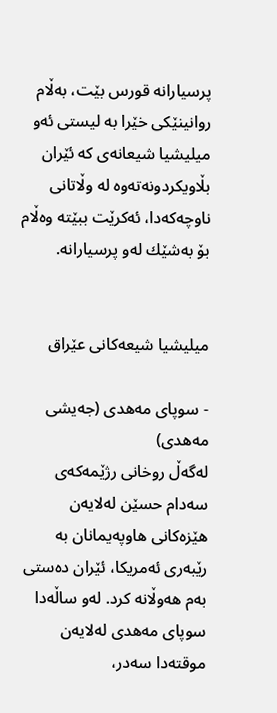پرسیارانه‌ قورس بێت، به‌ڵام روانینێكى خێرا به‌ لیستى ئه‌و میلیشیا شیعانه‌ى كه‌ ئێران بڵاویكردونه‌ته‌وه‌ له‌ وڵاتانى ناوچه‌كه‌دا، ئه‌كرێت ببێته‌ وه‌ڵام بۆ به‌شێك له‌و پرسیارانه‌.


میلیشیا شیعه‌كانى عێراق

- سوپاى مه‌هدى (جه‌یشى مه‌هدى)
له‌گه‌ڵ روخانى رژێمه‌كه‌ى سه‌دام حسێن له‌لایه‌ن هێزه‌كانى هاوپه‌یمانان به‌ رێبه‌رى ئه‌مریكا، ئێران ده‌ستى به‌م هه‌وڵانه‌ كرد. له‌و ساڵه‌دا سوپاى مه‌هدى له‌لایه‌ن موقته‌دا سه‌در،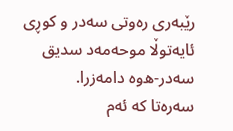رێبه‌رى ره‌وتى سه‌در و كوڕى ئایه‌توڵا موحه‌مه‌د سدیق سه‌در-ه‌وه‌ دامه‌زرا.
سه‌ره‌تا كه‌ ئه‌م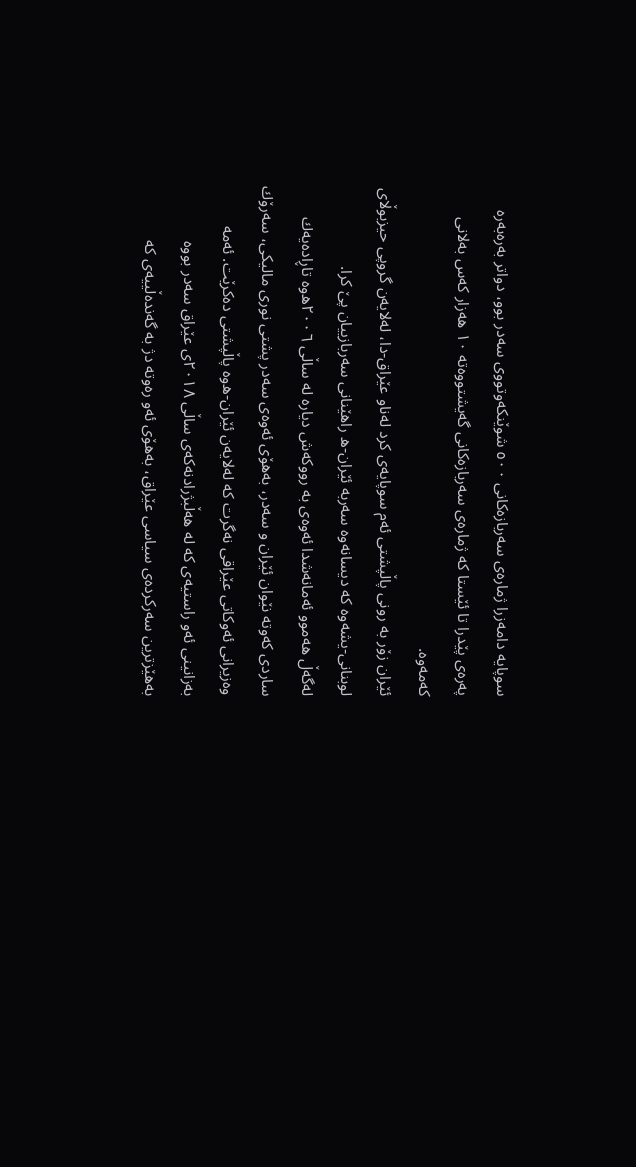سوپایه‌ دامه‌زرا ژماره‌ى سه‌ربازه‌كانى ٥٠٠ شوێنكه‌وتووى سه‌در بوو، دواتر به‌ره‌به‌ره‌ په‌ره‌ى پێدرا تا ئێستا كه‌ ژماره‌ى سه‌ربازه‌كانى گه‌یشتووه‌ته‌ ١٠ هه‌زار كه‌س به‌لانى كه‌مه‌وه‌.
ئێران زۆر به‌ رونى پاڵپشتى ئه‌م سوپایه‌ى كرد له‌ناو عێراق-دا، له‌لایه‌ن گروپی حیزبوڵاى لوبنانى-یشه‌وه‌ كه‌ دیسانه‌وه‌ سه‌ربه‌ ئێران-ه‌ راهێنانى سه‌ربازییان پێ كرا.
له‌گه‌ڵ هه‌موو ئه‌مانه‌شدا ئه‌وه‌ى به‌ رووكه‌ش دیاره‌ له‌ ساڵى ٢٠٠٦ه‌وه‌ تاڕاده‌یه‌ك ساردى كه‌وته‌ نێوان ئێران و سه‌در، به‌هۆى ئه‌وه‌ى سه‌در پشتى نورى مالیكى، سه‌رۆك وه‌زیرانى ئه‌وكاتى عێراقى نه‌گرت كه‌ له‌لایه‌ن ئێران-ه‌وه‌ پاڵپشتى ده‌كرێت. ئه‌مه‌ به‌زانینى ئه‌و راستیه‌ى كه‌ له‌ هه‌ڵبژرادنه‌كه‌ى ساڵى ٢٠١٨ى عێراق سه‌در بووه‌ به‌هێزترین سه‌ركرده‌ى سیاسى عێراق، به‌هۆى ئه‌و ره‌وته‌ دژ به‌ گه‌نده‌ڵییه‌ى كه‌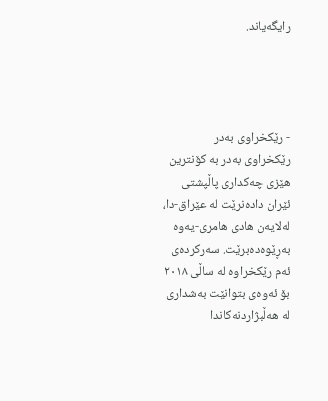رایگه‌یاند.




- رێكخراوى به‌در
رێكخراوى به‌در به‌ كۆنترین هێزى چه‌كدارى پاڵپشتى ئێران داده‌نرێت له‌ عێراق-دا، له‌لایه‌ن هادى هامرى-یه‌وه‌ به‌ڕێوه‌ده‌برێت. سه‌ركرده‌ى ئه‌م رێكخراوه‌ له‌ ساڵى ٢٠١٨ بۆ ئه‌وه‌ى بتوانێت به‌شدارى له‌ هه‌ڵبژاردنه‌كاندا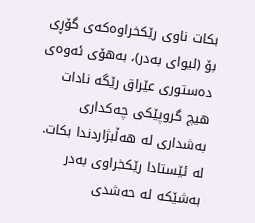بكات ناوى رێكخراوه‌كه‌ى گۆڕى بۆ (لیواى به‌در)، به‌هۆى ئه‌وه‌ى ده‌ستورى عێراق رێگه‌ نادات هیچ گروپێكى چه‌كدارى به‌شدارى له‌ هه‌ڵبژاردندا بكات. له‌ ئێستادا رێكخراوى به‌در به‌شێكه‌ له‌ حه‌شدى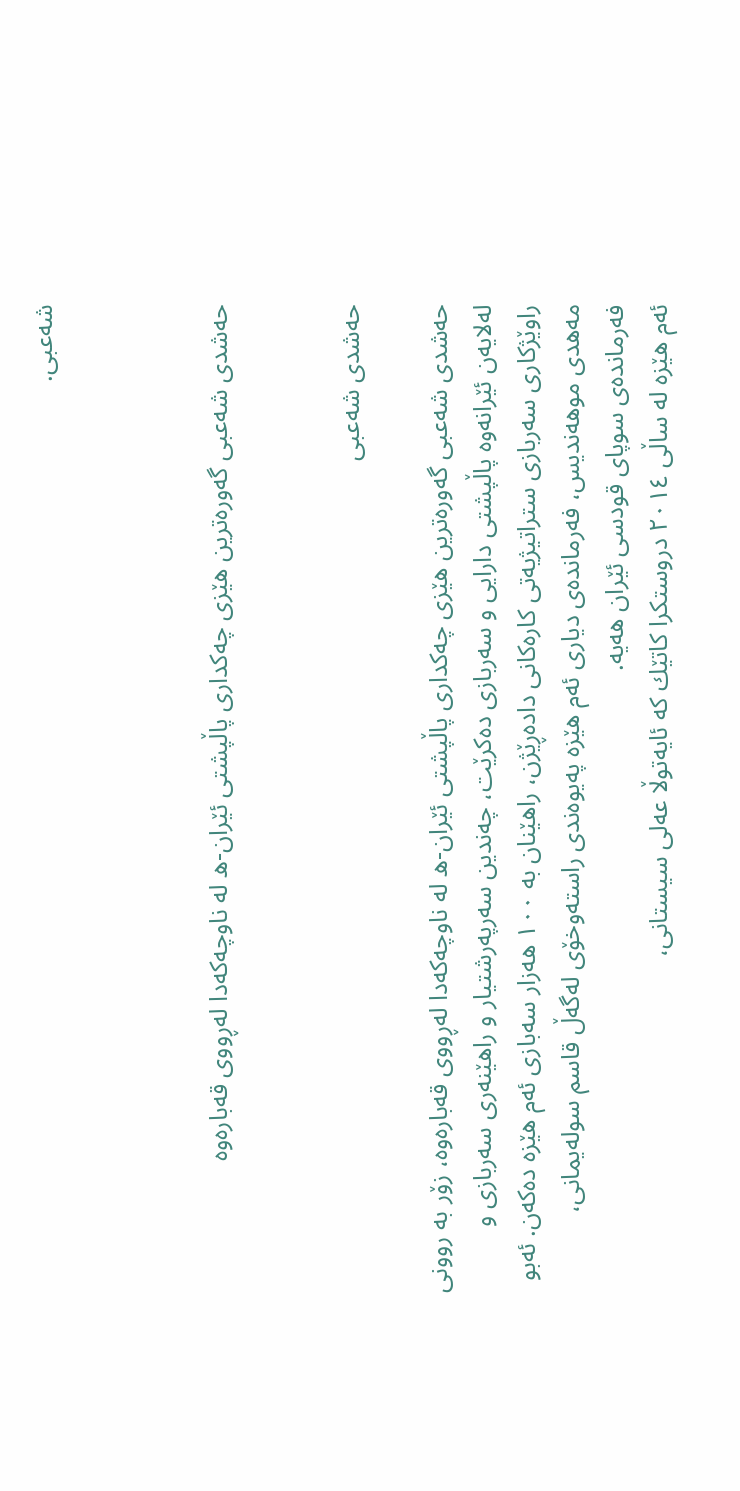شه‌عبى.



حه‌شدى شه‌عبى گه‌وره‌ترین هێزى چه‌كدارى پاڵپشتى ئێران-ه‌ له‌ ناوچه‌كه‌دا له‌ڕووى قه‌باره‌وه‌


حه‌شدى شه‌عبى

حه‌شدى شه‌عبى گه‌وره‌ترین هێزى چه‌كدارى پاڵپشتى ئێران-ه‌ له‌ ناوچه‌كه‌دا له‌ڕووى قه‌باره‌وه‌، زۆر به‌ روونى له‌لایه‌ن ئێرانه‌وه‌ پاڵپشتى دارایی و سه‌ربازى ده‌كرێت، چه‌ندین سه‌رپه‌رشتیار و راهێنه‌رى سه‌ربازى و راوێژكارى سه‌ربازى ستراتیژیه‌تى كاره‌كانى داده‌ڕێژن، راهێنان به‌ ١٠٠ هه‌زار سه‌بازى ئه‌م هێزه‌ ده‌كه‌ن. ئه‌بو مه‌هدى موهه‌ندیس، فه‌رمانده‌ى دیارى ئه‌م هێزه‌ په‌یوه‌ندى راسته‌وخۆى له‌گه‌ڵ قاسم سوله‌یمانى، فه‌رمانده‌ى سوپاى قودسى ئێران هه‌یه‌.
ئه‌م هێزه‌ له‌ ساڵى ٢٠١٤ دروستكرا كاتێك كه‌ ئایه‌توڵا عه‌لى سیستانى،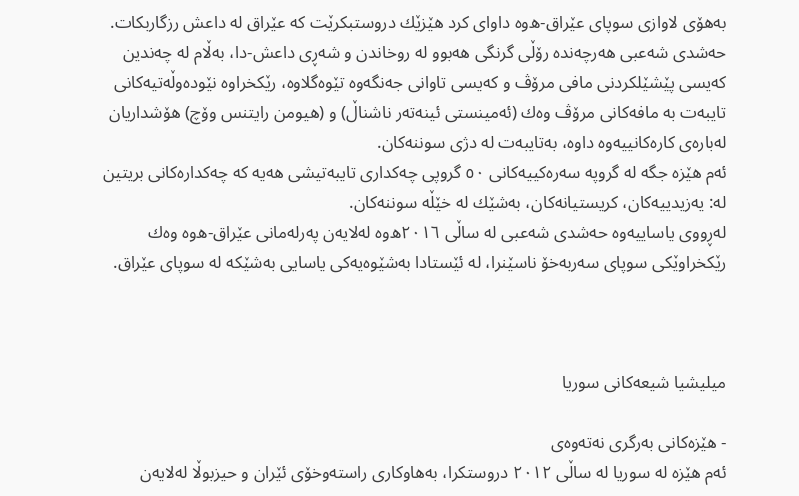به‌هۆى لاوازى سوپاى عێراق-ه‌وه‌ داواى كرد هێزێك دروستبكرێت كه‌ عێراق له‌ داعش رزگاربكات. حه‌شدى شه‌عبى هه‌رچه‌نده‌ رۆڵى گرنگى هه‌بوو له‌ روخاندن و شه‌ڕى داعش-دا، به‌ڵام له‌ چه‌ندین كه‌یسى پێشێلكردنى مافى مرۆڤ و كه‌یسى تاوانى جه‌نگه‌وه‌ تێوه‌گلاوه‌، رێكخراوه‌ نێوده‌وڵه‌تیه‌كانى تایبه‌ت به‌ مافه‌كانى مرۆڤ وه‌ك (ئه‌مینستى ئینه‌ته‌ر ناشناڵ) و (هیومن رایتنس وۆچ) هۆشداریان له‌باره‌ى كاره‌كانییه‌وه‌ داوه‌، به‌تایبه‌ت له‌ دژى سوننه‌كان.
ئه‌م هێزه‌ جگه‌ له‌ گروپه‌ سه‌ره‌كییه‌كانى ٥٠ گروپى چه‌كدارى تایبه‌تیشى هه‌یه‌ كه‌ چه‌كداره‌كانى بریتین له‌: یه‌زیدییه‌كان، كریستیانه‌كان، به‌شێك له‌ خێڵه‌ سوننه‌كان.
له‌ڕووى یاساییه‌وه‌ حه‌شدى شه‌عبى له‌ ساڵى ٢٠١٦ه‌وه‌ له‌لایه‌ن په‌رله‌مانى عێراق-ه‌وه‌ وه‌ك رێكخراوێكى سوپاى سه‌ربه‌خۆ ناسێنرا، له‌ ئێستادا به‌شێوه‌یه‌كى یاسایی به‌شێكه‌ له‌ سوپاى عێراق.



میلیشیا شیعه‌كانى سوریا

- هێزه‌كانى به‌رگرى نه‌ته‌وه‌ى
ئه‌م هێزه‌ له‌ سوریا له‌ ساڵى ٢٠١٢ دروستكرا، به‌هاوكارى راسته‌وخۆى ئێران و حیزبوڵا له‌لایه‌ن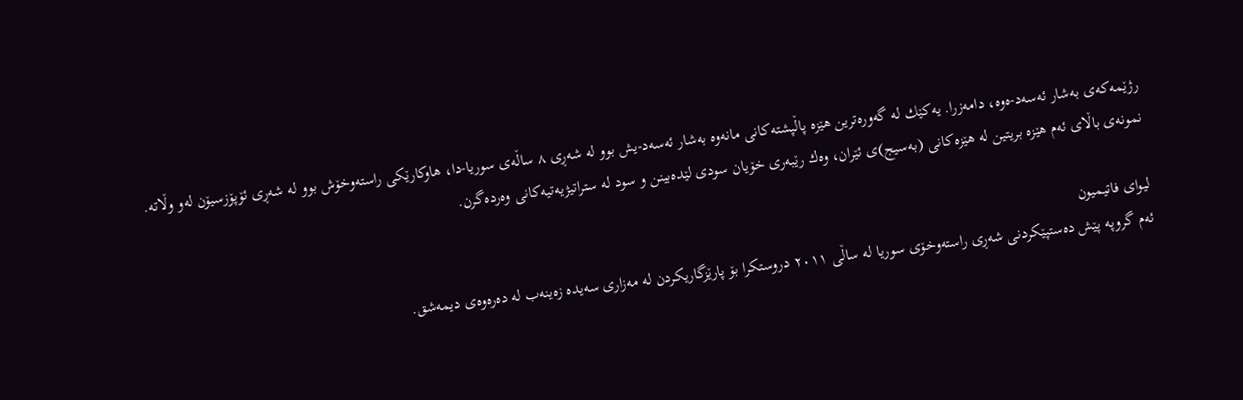رژێمه‌كه‌ى به‌شار ئه‌سه‌د-ه‌وه‌، دامه‌زرا. یه‌كێك له‌ گه‌وره‌ترین هێزه‌ پاڵپشته‌كانى مانه‌وه‌ به‌شار ئه‌سه‌د-یش بوو له‌ شه‌ڕى ٨ ساڵه‌ى سوریا-دا، هاوكارێكى راسته‌وخۆش بوو له‌ شه‌ڕى ئۆپۆزسیۆن له‌و وڵاته‌.
نمونه‌ى باڵاى ئه‌م هێزه‌ بریتین له‌ هێزه‌كانى (به‌سیج)ى ئێران، وه‌ك رێبه‌رى خۆیان سودى لێده‌بینن و سود له‌ ستراتیژیه‌تیه‌كانى وه‌رده‌گرن.

لیواى فاتیمیون
ئه‌م گروپه‌ پێش ده‌ستپێكردنى شه‌ڕى راسته‌وخۆى سوریا له‌ ساڵى ٢٠١١ دروستكرا بۆ پارێزگاریكردن له‌ مه‌زارى سه‌یده‌ زه‌ینه‌ب له‌ ده‌ره‌وه‌ى دیمه‌شق.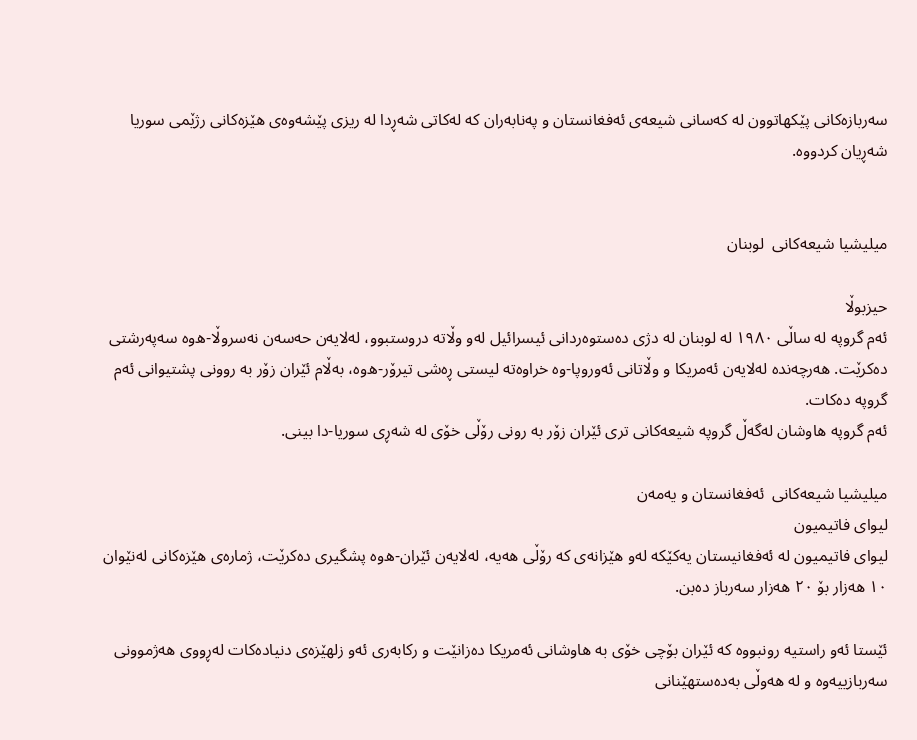سه‌ربازه‌كانى پێكهاتوون له‌ كه‌سانى شیعه‌ى ئه‌فغانستان و په‌نابه‌ران كه‌ له‌كاتى شه‌ڕدا له‌ ریزى پێشه‌وه‌ى هێزه‌كانى رژێمى سوریا شه‌ڕیان كردووه‌.


میلیشیا شیعه‌كانى  لوبنان

حیزبوڵا
ئه‌م گروپه‌ له‌ ساڵى ١٩٨٠ له‌ لوبنان له‌ دژى ده‌ستوه‌ردانى ئیسرائیل له‌و وڵاته‌ دروستبوو، له‌لایه‌ن حه‌سه‌ن نه‌سروڵا-ه‌وه‌ سه‌په‌رشتى ده‌كرێت. هه‌رچه‌نده‌ له‌لایه‌ن ئه‌مریكا و وڵاتانى ئه‌وروپا-وه‌ خراوه‌ته‌ لیستى ڕه‌شى تیرۆر-ه‌وه‌، به‌ڵام ئێران زۆر به‌ روونى پشتیوانى ئه‌م گروپه‌ ده‌كات.
ئه‌م گروپه‌ هاوشان له‌گه‌ڵ گروپه‌ شیعه‌كانى ترى ئێران زۆر به‌ رونى رۆڵى خۆى له‌ شه‌ڕى سوریا-دا بینى.

میلیشیا شیعه‌كانى  ئه‌فغانستان و یه‌مه‌ن
لیواى فاتیمیون
لیواى فاتیمیون له‌ ئه‌فغانیستان یه‌كێكه‌ له‌و هێزانه‌ى كه‌ رۆڵى هه‌یه‌، له‌لایه‌ن ئێران-ه‌وه‌ پشگیرى ده‌كرێت، ژماره‌ى هێزه‌كانى له‌نێوان ١٠ هه‌زار بۆ ٢٠ هه‌زار سه‌رباز ده‌بن.

ئێستا ئه‌و راستیه‌ رونبووه‌ كه‌ ئێران بۆچى خۆى به‌ هاوشانى ئه‌مریكا ده‌زانێت و ركابه‌رى ئه‌و زلهێزه‌ى دنیاده‌كات له‌ڕووى هه‌ژموونى سه‌ربازییه‌وه‌ و له‌ هه‌وڵى به‌ده‌ستهێنانى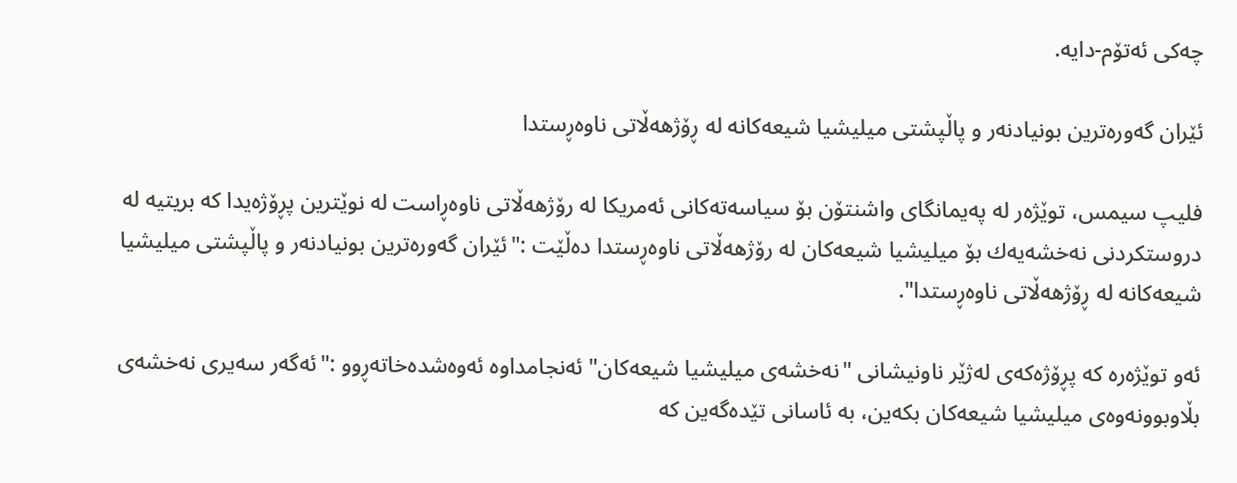چه‌كى ئه‌تۆم-دایه.

ئێران گه‌وره‌ترین بونیادنه‌ر و پاڵپشتى میلیشیا شیعه‌كانه‌ له‌ ڕۆژهه‌ڵاتى ناوه‌ڕستدا

فلیپ سیمس، توێژه‌ر له‌ په‌یمانگاى واشنتۆن بۆ سیاسه‌ته‌كانى ئه‌مریكا له‌ رۆژهه‌ڵاتى ناوه‌ڕاست له‌ نوێترین پڕۆژه‌یدا كه‌ بریتیه‌ له‌ دروستكردنى نه‌خشه‌یه‌ك بۆ میلیشیا شیعه‌كان له‌ رۆژهه‌ڵاتى ناوه‌ڕستدا ده‌ڵێت :"ئێران گه‌وره‌ترین بونیادنه‌ر و پاڵپشتى میلیشیا شیعه‌كانه‌ له‌ ڕۆژهه‌ڵاتى ناوه‌ڕستدا".

ئه‌و توێژه‌ره‌ كه‌ پڕۆژه‌كه‌ى له‌ژێر ناونیشانى "نه‌خشه‌ى میلیشیا شیعه‌كان" ئه‌نجامداوه‌ ئه‌وه‌شده‌خاته‌ڕوو :"ئه‌گه‌ر سه‌یرى نه‌خشه‌ى بڵاوبوونه‌وه‌ى میلیشیا شیعه‌كان بكه‌ین، به‌ ئاسانى تێده‌گه‌ین كه‌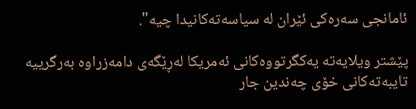ئامانجى سه‌ره‌كى ئێران له‌ سیاسه‌ته‌كانیدا چیه‌".

پێشتر ویلایه‌ته‌ یه‌كگرتووه‌كانى ئه‌مریكا له‌ڕێگه‌ى دامه‌زراوه‌ به‌رگرییه‌ تایبه‌ته‌كانى خۆى چه‌ندین جار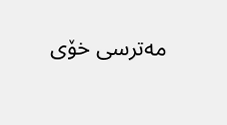مه‌ترسى خۆى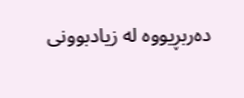ده‌ربڕیووه‌ له‌ زیادبوونى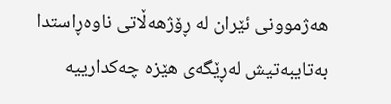هه‌ژموونى ئێران له‌ ڕۆژهه‌ڵاتى ناوه‌ڕاستدا به‌تایبه‌تیش له‌ڕێگه‌ى هێزه‌ چه‌كدارییه‌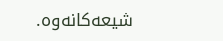شیعه‌كانه‌وه‌.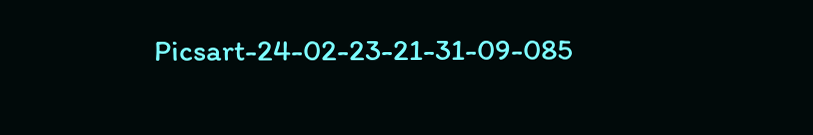Picsart-24-02-23-21-31-09-085